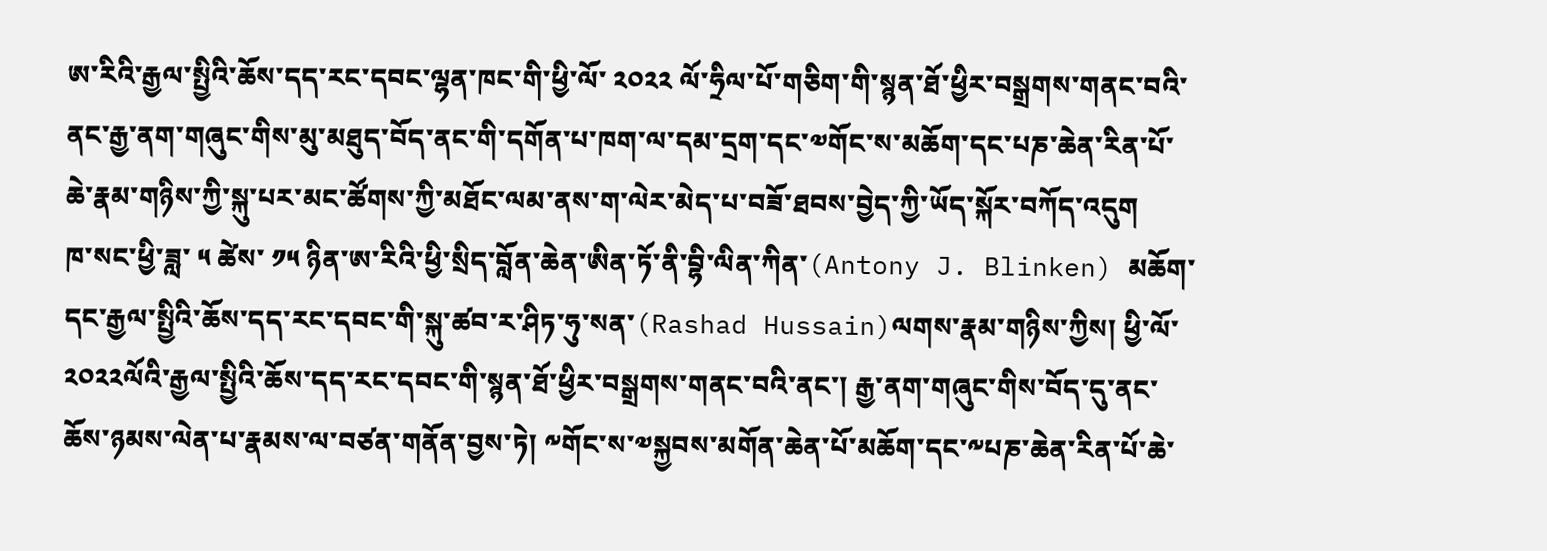ཨ་རིའི་རྒྱལ་སྤྱིའི་ཆོས་དད་རང་དབང་ལྷན་ཁང་གི་ཕྱི་ལོ་ ༢༠༢༢ ལོ་ཧྲིལ་པོ་གཅིག་གི་སྙན་ཐོ་ཕྱིར་བསྒྲགས་གནང་བའི་ནང་རྒྱ་ནག་གཞུང་གིས་མུ་མཐུད་བོད་ནང་གི་དགོན་པ་ཁག་ལ་དམ་དྲག་དང་༧གོང་ས་མཆོག་དང་པཎ་ཆེན་རིན་པོ་ཆེ་རྣམ་གཉིས་ཀྱི་སྐུ་པར་མང་ཚོགས་ཀྱི་མཐོང་ལམ་ནས་ག་ལེར་མེད་པ་བཟོ་ཐབས་བྱེད་ཀྱི་ཡོད་སྐོར་བཀོད་འདུག
ཁ་སང་ཕྱི་ཟླ་ ༥ ཚེས་ ༡༥ ཉིན་ཨ་རིའི་ཕྱི་སྲིད་བློན་ཆེན་ཨིན་ཏོ་ནི་བྷི་ལིན་ཀིན་(Antony J. Blinken) མཆོག་དང་རྒྱལ་སྤྱིའི་ཆོས་དད་རང་དབང་གི་སྐུ་ཚབ་ར་ཤིཏ་ཧུ་སན་(Rashad Hussain)ལགས་རྣམ་གཉིས་ཀྱིས། ཕྱི་ལོ་ ༢༠༢༢ལོའི་རྒྱལ་སྤྱིའི་ཆོས་དད་རང་དབང་གི་སྙན་ཐོ་ཕྱིར་བསྒྲགས་གནང་བའི་ནང་། རྒྱ་ནག་གཞུང་གིས་བོད་དུ་ནང་ཆོས་ཉམས་ལེན་པ་རྣམས་ལ་བཙན་གནོན་བྱས་ཏེ། ༸གོང་ས་༧སྐྱབས་མགོན་ཆེན་པོ་མཆོག་དང་༸པཎ་ཆེན་རིན་པོ་ཆེ་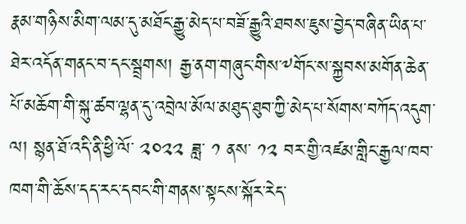རྣམ་གཉིས་མིག་ལམ་དུ་མཐོང་རྒྱུ་མེད་པ་བཟོ་རྒྱུའི་ཐབས་ཇུས་བྱེད་བཞིན་ཡིན་པ་ཐེར་འདོན་གནང་བ་དང་སྦྲགས། རྒྱ་ནག་གཞུང་གིས་༸གོང་ས་སྐྱབས་མགོན་ཆེན་པོ་མཆོག་གི་སྐུ་ཚབ་ལྷན་དུ་འབྲེལ་མོལ་མཐུད་ཐུབ་ཀྱི་མེད་པ་སོགས་བཀོད་འདུག་ལ། སྙན་ཐོ་འདི་ནི་ཕྱི་ལོ་ ༢༠༢༢ ཟླ་ ༡ ནས་ ༡༢ བར་གྱི་འཛམ་གླིང་རྒྱལ་ཁབ་ཁག་གི་ཆོས་དད་རང་དབང་གི་གནས་སྟངས་སྐོར་རེད་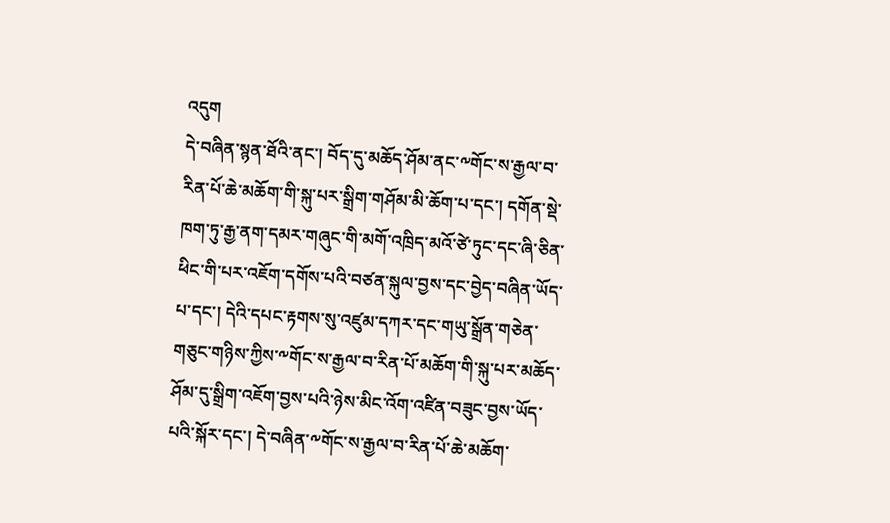འདུག
དེ་བཞིན་སྙན་ཐོའི་ནང་། བོད་དུ་མཆོད་ཤོམ་ནང་༸གོང་ས་རྒྱལ་བ་རིན་པོ་ཆེ་མཆོག་གི་སྐུ་པར་སྒྲིག་གཤོམ་མི་ཆོག་པ་དང་། དགོན་སྡེ་ཁག་ཏུ་རྒྱ་ནག་དམར་གཞུང་གི་མགོ་འཁྲིད་མའོ་ཙེ་ཏུང་དང་ཞི་ཅིན་ཕིང་གི་པར་འཇོག་དགོས་པའི་བཙན་སྐུལ་བྱས་དང་བྱེད་བཞིན་ཡོད་པ་དང་། དེའི་དཔང་རྟགས་སུ་འཛུམ་དཀར་དང་གཡུ་སྒྲོན་གཅེན་གཅུང་གཉིས་ཀྱིས་༸གོང་ས་རྒྱལ་བ་རིན་པོ་མཆོག་གི་སྐུ་པར་མཆོད་ཤོམ་དུ་སྒྲིག་འཇོག་བྱས་པའི་ཉེས་མིང་འོག་འཛིན་བཟུང་བྱས་ཡོད་པའི་སྐོར་དང་། དེ་བཞིན་༸གོང་ས་རྒྱལ་བ་རིན་པོ་ཆེ་མཆོག་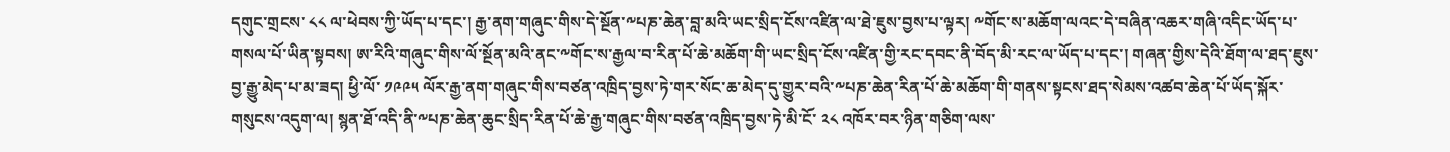དགུང་གྲངས་ ༨༨ ལ་ཕེབས་ཀྱི་ཡོད་པ་དང་། རྒྱ་ནག་གཞུང་གིས་དེ་སྔོན་༸པཎ་ཆེན་བླ་མའི་ཡང་སྲིད་ངོས་འཛིན་ལ་ཐེ་ཇུས་བྱས་པ་ལྟར། ༸གོང་ས་མཆོག་ལའང་དེ་བཞིན་འཆར་གཞི་འདིང་ཡོད་པ་གསལ་པོ་ཡིན་སྟབས། ཨ་རིའི་གཞུང་གིས་ལོ་སྔོན་མའི་ནང་༸གོང་ས་རྒྱལ་བ་རིན་པོ་ཆེ་མཆོག་གི་ཡང་སྲིད་ངོས་འཛིན་གྱི་རང་དབང་ནི་བོད་མི་རང་ལ་ཡོད་པ་དང་། གཞན་གྱིས་དེའི་ཐོག་ལ་ཐད་ཇུས་བྱ་རྒྱུ་མེད་པ་མ་ཟད། ཕྱི་ལོ་ ༡༩༩༥ ལོར་རྒྱ་ནག་གཞུང་གིས་བཙན་འཁྲིད་བྱས་ཏེ་གར་སོང་ཆ་མེད་དུ་གྱུར་བའི་༸པཎ་ཆེན་རིན་པོ་ཆེ་མཆོག་གི་གནས་སྟངས་ཐད་སེམས་འཚབ་ཆེན་པོ་ཡོད་སྐོར་གསུངས་འདུག་ལ། སྙན་ཐོ་འདི་ནི་༸པཎ་ཆེན་ཆུང་སྲིད་རིན་པོ་ཆེ་རྒྱ་གཞུང་གིས་བཙན་འཁྲིད་བྱས་ཏེ་མི་ངོ་ ༢༨ འཁོར་བར་ཉིན་གཅིག་ལས་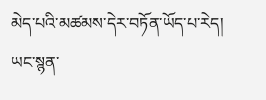མེད་པའི་མཚམས་དེར་བཏོན་ཡོད་པ་རེད།
ཡང་སྙན་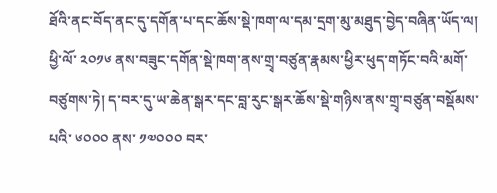ཐོའི་ནང་བོད་ནང་དུ་དགོན་པ་དང་ཆོས་སྡེ་ཁག་ལ་དམ་དྲག་མུ་མཐུད་བྱེད་བཞིན་ཡོད་ལ། ཕྱི་ལོ་ ༢༠༡༦ ནས་བཟུང་དགོན་སྡེ་ཁག་ནས་གྲྭ་བཙུན་རྣམས་ཕྱིར་ཕུད་གཏོང་བའི་མགོ་བཙུགས་ཏེ། ད་བར་དུ་ཡ་ཆེན་སྒར་དང་བླ་རུང་སྒར་ཆོས་སྡེ་གཉིས་ནས་གྲྭ་བཙུན་བསྡོམས་པའི་ ༦༠༠༠ ནས་ ༡༧༠༠༠ བར་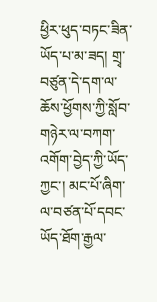ཕྱིར་ཕུད་བཏང་ཟིན་ཡོད་པ་མ་ཟད། གྲྭ་བཙུན་དེ་དག་ལ་ཆོས་ཕྱོགས་ཀྱི་སློབ་གཉེར་ལ་བཀག་འགོག་བྱེད་ཀྱི་ཡོད་ཀྱང་། མང་པོ་ཞིག་ལ་བཙན་པོ་དབང་ཡོད་ཐོག་རྒྱལ་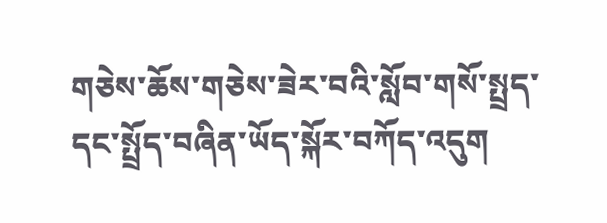གཅེས་ཆོས་གཅེས་ཟེར་བའི་སློབ་གསོ་སྤྲད་དང་སྤྲོད་བཞིན་ཡོད་སྐོར་བཀོད་འདུག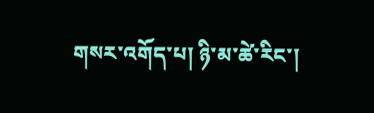གསར་འགོད་པ། ཉི་མ་ཚེ་རིང་།